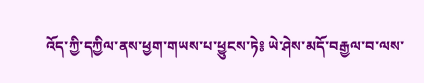འོད་ཀྱི་དཀྱིལ་ནས་ཕྱག་གཡས་པ་ཕྱུངས་ཏེ༔ ཡེ་ཤེས་མདོ་བརྒྱལ་བ་ལས་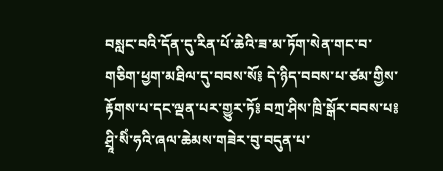བསླང་བའི་དོན་དུ་རིན་པོ་ཆེའི་ཟ་མ་ཏོག་སེན་གང་བ་གཅིག་ཕྱག་མཐིལ་དུ་བབས་སོ༔ དེ་ཉིད་བབས་པ་ཙམ་གྱིས་རྟོགས་པ་དང་ལྡན་པར་གྱུར་ཏོ༔ བཀྲ་ཤིས་ཁྲི་སྒོར་བབས་པ༔ ཤྲཱི་སིཾ་ཧའི་ཞལ་ཆེམས་གཟེར་བུ་བདུན་པ་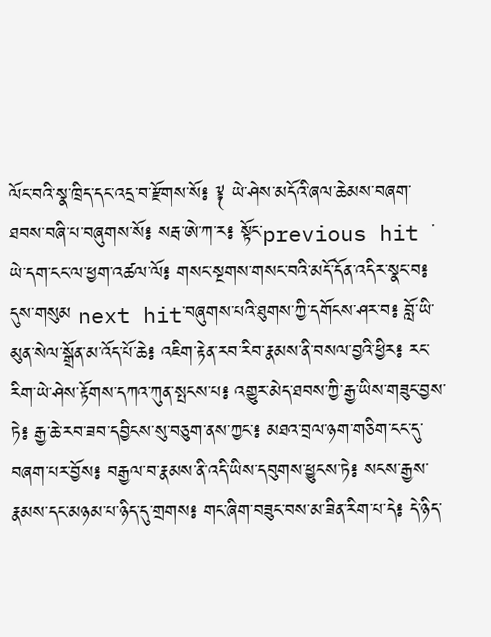ལོང་བའི་སྣ་ཁྲིད་དང་འདྲ་བ་རྫོགས་སོ༔ ༈ ཡེ་ཤེས་མདོའི་ཞལ་ཆེམས་བཞག་ཐབས་བཞི་པ་བཞུགས་སོ༔ སརྦ་ཨེ་ཀ་ར༔ སྟོང་previous hit ་ཡེ་དག་ངང་ལ་ཕྱག་འཚལ་ལོ༔ གསང་སྔགས་གསང་བའི་མདོ་དོན་འདིར་སྣང་བ༔ དུས་གསུམ next hit་བཞུགས་པའི་ཐུགས་ཀྱི་དགོངས་ཤར་བ༔ བློ་ཡི་མུན་སེལ་སྒྲོན་མ་འོད་པོ་ཆེ༔ འཇིག་རྟེན་རབ་རིབ་རྣམས་ནི་བསལ་བྱའི་ཕྱིར༔ རང་རིག་ཡེ་ཤེས་རྟོགས་དཀའ་ཀུན་སྤངས་པ༔ འགྱུར་མེད་ཐབས་ཀྱི་རྒྱ་ཡིས་གཟུང་བྱས་ཏེ༔ རྒྱ་ཆེ་རབ་ཟབ་དབྱིངས་སུ་བཅུག་ནས་ཀྱང་༔ མཐའ་བྲལ་ཉག་གཅིག་ངང་དུ་བཞག་པར་བྱོས༔ བརྒྱལ་བ་རྣམས་ནི་འདི་ཡིས་དབུགས་ཕྱུངས་ཏེ༔ སངས་རྒྱས་རྣམས་དང་མཉམ་པ་ཉིད་དུ་གྲགས༔ གང་ཞིག་བཟུང་བས་མ་ཟིན་རིག་པ་དེ༔ དེ་ཉིད་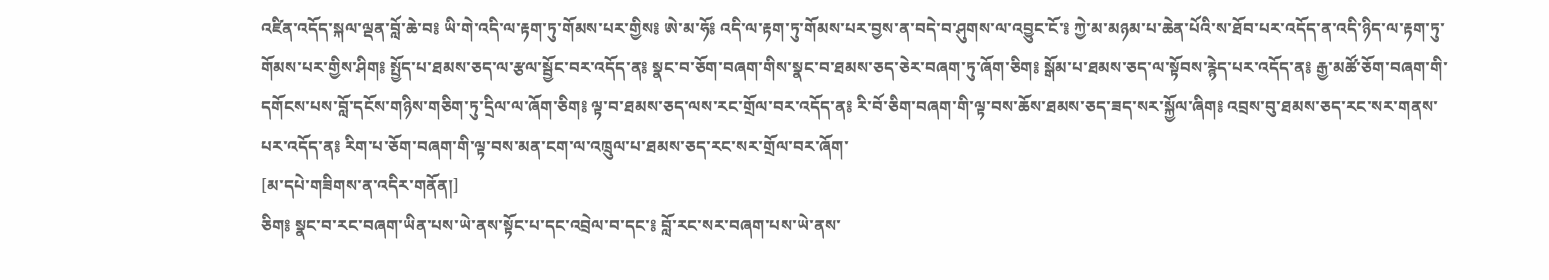འཛིན་འདོད་སྐལ་ལྡན་བློ་ཆེ་བ༔ ཡི་གེ་འདི་ལ་རྟག་ཏུ་གོམས་པར་གྱིས༔ ཨེ་མ་ཧོ༔ འདི་ལ་རྟག་ཏུ་གོམས་པར་བྱས་ན་བདེ་བ་ཤུགས་ལ་འབྱུང་ངོ་༔ ཀྱེ་མ་མཉམ་པ་ཆེན་པོའི་ས་ཐོབ་པར་འདོད་ན་འདི་ཉིད་ལ་རྟག་ཏུ་གོམས་པར་གྱིས་ཤིག༔ སྤྱོད་པ་ཐམས་ཅད་ལ་རྩལ་སྦྱོང་བར་འདོད་ན༔ སྣང་བ་ཅོག་བཞག་གིས་སྣང་བ་ཐམས་ཅད་ཅེར་བཞག་ཏུ་ཞོག་ཅིག༔ སྒོམ་པ་ཐམས་ཅད་ལ་སྟོབས་རྙེད་པར་འདོད་ན༔ རྒྱ་མཚོ་ཅོག་བཞག་གི་དགོངས་པས་བློ་དངོས་གཉིས་གཅིག་ཏུ་དྲིལ་ལ་ཞོག་ཅིག༔ ལྟ་བ་ཐམས་ཅད་ལས་རང་གྲོལ་བར་འདོད་ན༔ རི་བོ་ཅིག་བཞག་གི་ལྟ་བས་ཆོས་ཐམས་ཅད་ཟད་སར་སྐྱོལ་ཞིག༔ འབྲས་བུ་ཐམས་ཅད་རང་སར་གནས་པར་འདོད་ན༔ རིག་པ་ཅོག་བཞག་གི་ལྟ་བས་མན་ངག་ལ་འཁྲུལ་པ་ཐམས་ཅད་རང་སར་གྲོལ་བར་ཞོག་
[མ་དཔེ་གཟིགས་ན་འདིར་གནོན།]
ཅིག༔ སྣང་བ་རང་བཞག་ཡིན་པས་ཡེ་ནས་སྟོང་པ་དང་འབྲེལ་བ་དང་༔ བློ་རང་སར་བཞག་པས་ཡེ་ནས་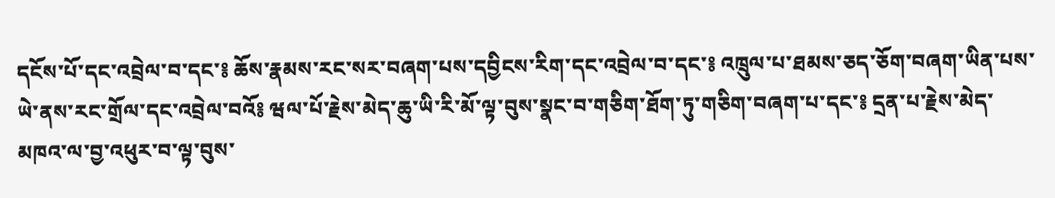དངོས་པོ་དང་འབྲེལ་བ་དང་༔ ཆོས་རྣམས་རང་སར་བཞག་པས་དབྱིངས་རིག་དང་འབྲེལ་བ་དང་༔ འཁྲུལ་པ་ཐམས་ཅད་ཅོག་བཞག་ཡིན་པས་ཡེ་ནས་རང་གྲོལ་དང་འབྲེལ་བའོ༔ ཝལ་པོ་རྗེས་མེད་ཆུ་ཡི་རི་མོ་ལྟ་བུས་སྣང་བ་གཅིག་ཐོག་ཏུ་གཅིག་བཞག་པ་དང་༔ དྲན་པ་རྗེས་མེད་མཁའ་ལ་བྱ་འཕུར་བ་ལྟ་བུས་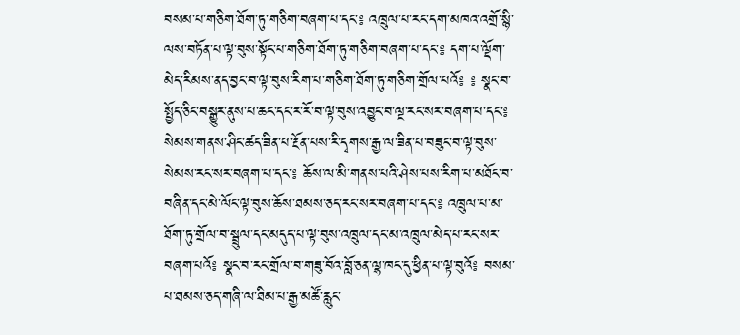བསམ་པ་གཅིག་ཐོག་ཏུ་གཅིག་བཞག་པ་དང་༔ འཁྲུལ་པ་རང་དག་མཁའ་འགྲོ་སྙི་ལས་བཏོན་པ་ལྟ་བུས་སྟོང་པ་གཅིག་ཐོག་ཏུ་གཅིག་བཞག་པ་དང་༔ དག་པ་ལྡོག་མེད་རིམས་ནད་བྱང་བ་ལྟ་བུས་རིག་པ་གཅིག་ཐོག་ཏུ་གཅིག་གྲོལ་པའོ༔ ༔ སྣང་བ་སྤྱོད་ཅིང་བསྒྱུར་ནུས་པ་ཆང་དང་ར་རོ་བ་ལྟ་བུས་འབྱུང་བ་ལྔ་རང་སར་བཞག་པ་དང་༔ སེམས་གནས་ཤིང་ཚད་ཟིན་པ་རྔོན་པས་རི་དྭགས་རྒྱ་ལ་ཟིན་པ་བཟུང་བ་ལྟ་བུས་སེམས་རང་སར་བཞག་པ་དང་༔ ཆོས་ལ་མི་གནས་པའི་ཤེས་པས་རིག་པ་མཐོང་བ་བཞིན་དང་མེ་ལོང་ལྟ་བུས་ཆོས་ཐམས་ཅད་རང་སར་བཞག་པ་དང་༔ འཁྲུལ་པ་མ་ཐོག་ཏུ་གྲོལ་བ་སྦྲུལ་དང་མདུད་པ་ལྟ་བུས་འཁྲུལ་དང་མ་འཁྲུལ་མེད་པ་རང་སར་བཞག་པའོ༔ སྣང་བ་རང་གྲོལ་བ་གཟུ་བོའ་བློ་ཅན་ལྷ་ཁང་དུ་ཕྱིན་པ་ལྟ་བུའོ༔ བསམ་པ་ཐམས་ཅད་གཞི་ལ་ཐིམ་པ་རྒྱ་མཚོ་རླུང་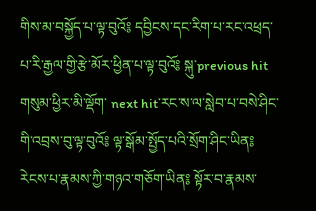གིས་མ་བསྐྱོད་པ་ལྟ་བུའོ༔ དབྱིངས་དང་རིག་པ་རང་འཕྲད་པ་རི་རྒྱལ་གྱི་རྩེ་མོར་ཕྱིན་པ་ལྟ་བུའོ༔ སྐུ་previous hit གསུམ་ཕྱིར་མི་ལྡོག་ next hit་རང་ས་ལ་སླེབ་པ་བསེ་ཤིང་གི་འབྲས་བུ་ལྟ་བུའོ༔ ལྟ་སྒོམ་སྤྱོད་པའི་སྲོག་ཤིང་ཡིན༔ རེངས་པ་རྣམས་ཀྱི་གཉའ་གཅོག་ཡིན༔ སྟོར་བ་རྣམས་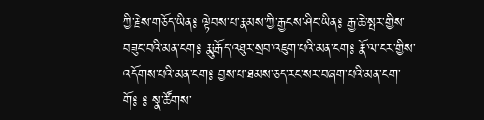ཀྱི་རྗེས་གཅོད་ཡིན༔ ལྟེབས་པ་རྣམས་ཀྱི་རྒྱངས་ཤིང་ཡིན༔ རྒྱ་ཆེ་སྤར་གྱིས་བཟུང་བའི་མན་ངག༔ རྨུ་རྒོད་འཐུར་སྲབ་འཇུག་པའི་མན་ངག༔ རྣོ་ལ་ངར་གྱིས་འདོགས་པའི་མན་ངག༔ བྱས་པ་ཐམས་ཅད་རང་སར་བཞག་པའི་མན་ངག་གོ༔ ༔ སྣ་ཚོགས་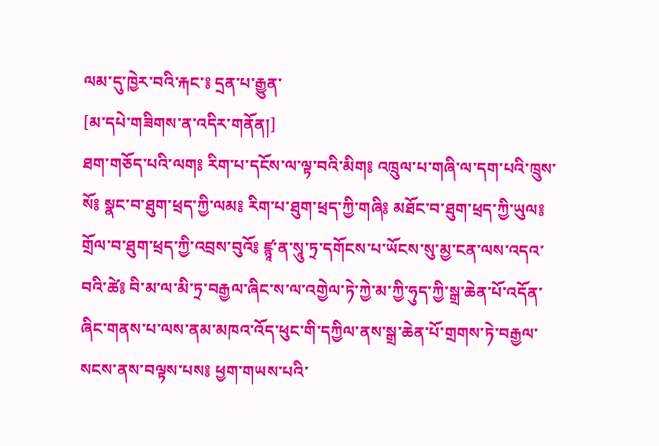ལམ་དུ་ཁྱེར་བའི་རྐང་༔ དྲན་པ་རྒྱུན་
[མ་དཔེ་གཟིགས་ན་འདིར་གནོན།]
ཐག་གཅོད་པའི་ལག༔ རིག་པ་དངོས་ལ་ལྟ་བའི་མིག༔ འཁྲུལ་པ་གཞི་ལ་དག་པའི་ཁྲུས་སོ༔ སྣང་བ་ཐུག་ཕྲད་ཀྱི་ལམ༔ རིག་པ་ཐུག་ཕྲད་ཀྱི་གཞི༔ མཐོང་བ་ཐུག་ཕྲད་ཀྱི་ཡུལ༔ གྲོལ་བ་ཐུག་ཕྲད་ཀྱི་འབྲས་བུའོ༔ ཛྙཱ་ན་སཱུ་ཏྲ་དགོངས་པ་ཡོངས་སུ་མྱ་ངན་ལས་འདའ་བའི་ཚེ༔ བི་མ་ལ་མི་ཏྲ་བརྒྱལ་ཞིང་ས་ལ་འགྱེལ་ཏེ་ཀྱེ་མ་ཀྱི་ཧུད་ཀྱི་སྒྲ་ཆེན་པོ་འདོན་ཞིང་གནས་པ་ལས་ནམ་མཁའ་འོད་ཕུང་གི་དཀྱིལ་ནས་སྒྲ་ཆེན་པོ་གྲགས་ཏེ་བརྒྱལ་སངས་ནས་བལྟས་པས༔ ཕྱག་གཡས་པའི་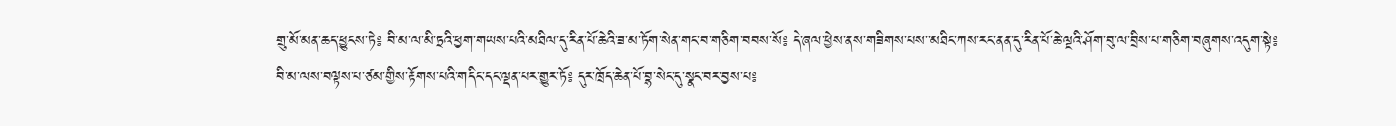གྲུ་མོ་མན་ཆད་ཕྱུངས་ཏེ༔ བི་མ་ལ་མི་ཏྲའི་ཕྱག་གཡས་པའི་མཐིལ་དུ་རིན་པོ་ཆེའི་ཟ་མ་ཏོག་སེན་གང་བ་གཅིག་བབས་སོ༔ དེ་ཞལ་ཕྱེས་ནས་གཟིགས་པས་་མཐིང་ཀས་རང་ནན་དུ་རིན་པོ་ཆེ་ལྔའི་ཤོག་བུ་ལ་བྲིས་པ་གཅིག་བཞུགས་འདུག་སྟེ༔ བི་མ་ལས་བལྟས་པ་ཙམ་གྱིས་རྟོགས་པའི་གདིང་དང་ལྡན་པར་གྱུར་ཏོ༔ དུར་ཁྲོད་ཆེན་པོ་བྷ་སེང་དུ་སྣང་བར་བྱས་པ༔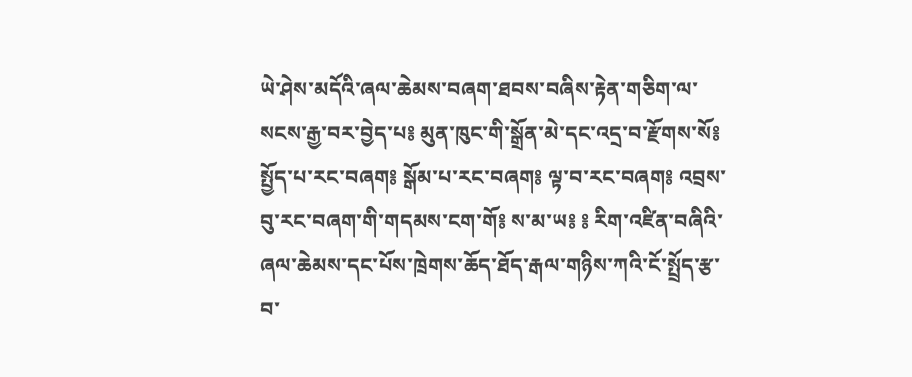ཡེ་ཤེས་མདོའི་ཞལ་ཆེམས་བཞག་ཐབས་བཞིས་རྟེན་གཅིག་ལ་སངས་རྒྱ་བར་བྱེད་པ༔ མུན་ཁུང་གི་སྒྲོན་མེ་དང་འདྲ་བ་རྫོགས་སོ༔ སྤྱོད་པ་རང་བཞག༔ སྒོམ་པ་རང་བཞག༔ ལྟ་བ་རང་བཞག༔ འབྲས་བུ་རང་བཞག་གི་གདམས་ངག་གོ༔ ས་མ་ཡ༔ ༔ རིག་འཛིན་བཞིའི་ཞལ་ཆེམས་དང་པོས་ཁྲེགས་ཆོད་ཐོད་རྒལ་གཉིས་ཀའི་ངོ་སྤྲོད་རྩ་བ་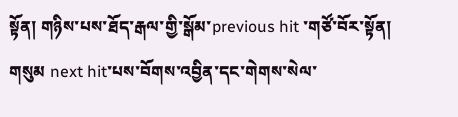སྟོན། གཉིས་པས་ཐོད་རྒལ་གྱི་སྒོམ་previous hit ་གཙོ་བོར་སྟོན། གསུམ next hit་པས་བོགས་འབྱིན་དང་གེགས་སེལ་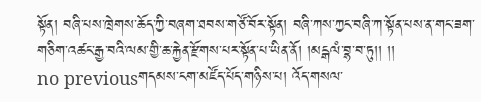སྟོན། བཞི་པས་ཁྲེགས་ཆོད་ཀྱི་བཞག་ཐབས་གཙོ་བོར་སྟོན། བཞི་ཀས་ཀྱང་བཞི་ཀ་སྟོན་པས་ན་གང་ཟག་གཅིག་འཚང་རྒྱ་བའི་ལམ་གྱི་ཆ་རྐྱེན་རྫོགས་པར་སྟོན་པ་ཡིན་ནོ། །མངྒལཾ་བྷ་བ་ཏུ།། །།
no previousགདམས་ངག་མཛོད་པོད་གཉིས་པ། འོད་གསལ་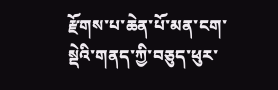རྫོགས་པ་ཆེན་པོ་མན་ངག་སྡེའི་གནད་ཀྱི་བཅུད་ཕུར་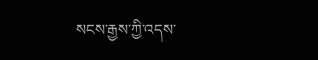སངས་རྒྱས་ཀྱི་འདས་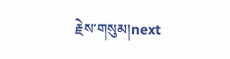རྗེས་གསུམ།next